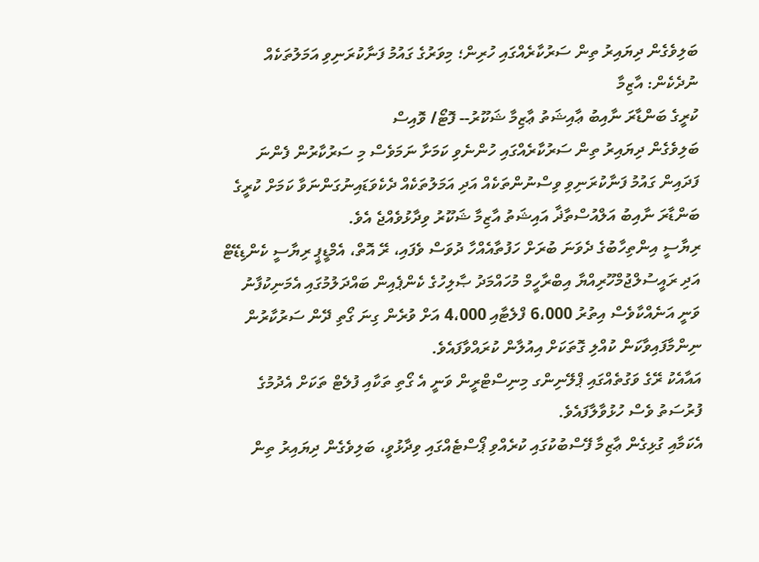ބަލިވެގެން ދިޔައިރު ތިން ސަރުކާރެއްގައި ހުރިން؛ މިވަރުގެ ގައުމު ފަނާކުރަނިވި އަމަލުތަކެއް ނުދެކެން: އާޒިމާ
ކުރީގެ ބަންޑާރަ ނާއިބު ޢާއިޝަތު ޢާޒިމާ ޝަކޫރު-- ފޮޓޯ/ ވޮއިސް
ބަލިވެގެން ދިޔައިރު ތިން ސަރުކާރެއްގައި ހުންނެވި ކަމަށާ ނަމަވެސް މި ސަރުކާރުން ފެންނަ ފަދައިން ގައުމު ފަނާކުރަނިވި ވިސްނުންތަކެއް އަދި އަމަލުތަކެއް ދެކެވަޑައިނުގަންނަވާ ކަމަށް ކުރީގެ ބަންޑާރަ ނާއިބު އަލްއުސްތާޛާ އައިޝަތު އާޒިމާ ޝަކޫރު ވިދާޅުވެއްޖެ އެވެ.
ރިޔާސީ އިންތިހާބުގެ ދެވަނަ ބުރަށް ހަފުތާއެއްހާ ދުވަސް ވެފައި، ރޭ އޮތް، އެމްޑީޕީ ރިޔާސީ ކެންޑިޑޭޓް އަދި ރައީސުލްޖުމްހޫރިއްޔާ އިބްރާހީމް މުހައްމަދު ޞާލިހުގެ ކެންޕެއިން ބައްދަލުމުގައި އެމަނިކުފާނު ވަނީ އަނެއްކާވެސް އިތުރު 6،000 ފްލެޓާއި 4،000 އަށް ވުރެން ގިނަ ގޯތި ދޭން ސަރުކާރުން ނިންމާފައިވާކަން ކުއްލި ގޮތަކަށް އިއުލާން ކުރައްވާފައެވެ.
އައާއެކު ރޭގެ ވަގުތެއްގައި ޕްލޭނިންގ މިނިސްޓްރީން ވަނީ އެ ގޯތި ތަކާއި ފުލެޓް ތަކަށް އެދުމުގެ ފުރުސަތު ވެސް ހުޅުވާލާފައެވެ.
އެކަމާއި ގުޅިގެން ޢާޒިމާ ފޭސްބުކުގައި ކުރެއްވި ޕޯސްޓެއްގައި ވިދާޅުވީ، ބަލިވެގެން ދިޔައިރު ތިން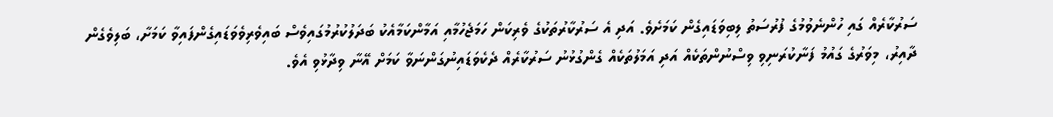ސަރުކާރެއް ގައި ހުންނެވުމުގެ ފުރުސަތު ލިބިވަޑައިގެން ކަމަށެވެ. އަދި އެ ސަރުކާރުތަކުގެ ވެރިކަން ހަމަޖެހުމާއި އަމާންކަމާއެކު ބަދަލުކުރުމުގައިވެސް ބައިވެރިވެވަޑައިގެންފައިވާ ކަމަށާ، ބަލިވެގެން ދާއިރު، މިވަރުގެ ގައުމު ފަނާކުރަނިވި ވިސްނުންތަކެއް އަދި އަމަލުތަކެއް ގެންގުޅުނު ސަރުކާރެއް ދެކެވަޑައިނުގަންނަވާ ކަމަށް އޭނާ ވިދާޅުވި އެވެ.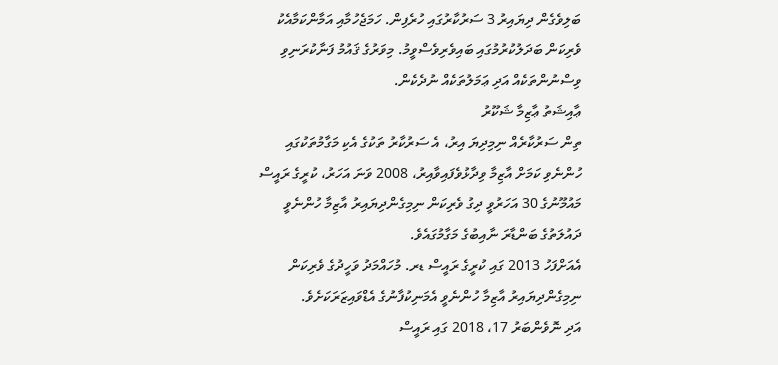ބަލިވެގެން ދިޔައިރު 3 ސަރުކާރުގައި ހުރެފިން. ހަމަޖެހުމާއި އަމާންކަމާއެކު ވެރިކަން ބަދަލުކުރުމުގައި ބައިވެރިވެސްވީމު. މިވަރުގެ ޤައުމު ފަނާކުރަނިވި ވިސްނުންތަކެއް އަދި ޢަމަލުތަކެއް ނުދެކެން.
ޢާއިޝަތު ޢާޒިމާ ޝަކޫރު
ތިން ސަރުކާރެއް ނިމިދިޔަ އިރު، އެ ސަރުކާރު ތަކުގެ އެކި މަގާމުތަކުގައި ހުންނެވި ކަމަށް އާޒިމާ ވިދާޅުވެފައިވާއިރު، 2008 ވަނަ އަހަރު، ކުރީގެ ރައީސް މައުމޫނުގެ 30 އަހަރުވީ ދިގު ވެރިކަން ނިމިގެންދިޔައިރު އާޒިމާ ހުންނެވީ ދައުލަތުގެ ބަންޑާރަ ނާއިބުގެ މަގާމުގައެވެ.
އެއަށްފަހު 2013 ގައި ކުރީގެ ރައީސް ޑރ. މުހައްމަދު ވަހީދުގެ ވެރިކަން ނިމިގެންދިޔައިރު އާޒިމާ ހުންނެވީ އެމަނިކުފާނުގެ އެޑްވައިޒަރަކަށެވެ.
އަދި ނޮވެންބަރު 17، 2018 ގައި ރައީސް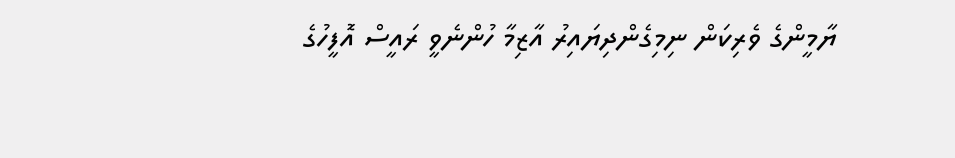ޔާމީންގެ ވެރިކަން ނިމިގެންދިޔައިރު އާޒިމާ ހުންނެވީ ރައީސް އޮފީހުގެ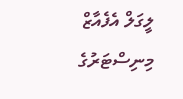ލީގަލް އެފެއާޒް މިނިސްޓަރުގެ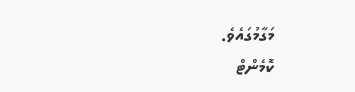މަގާމުގައެވެ.
ކޮމެންޓް